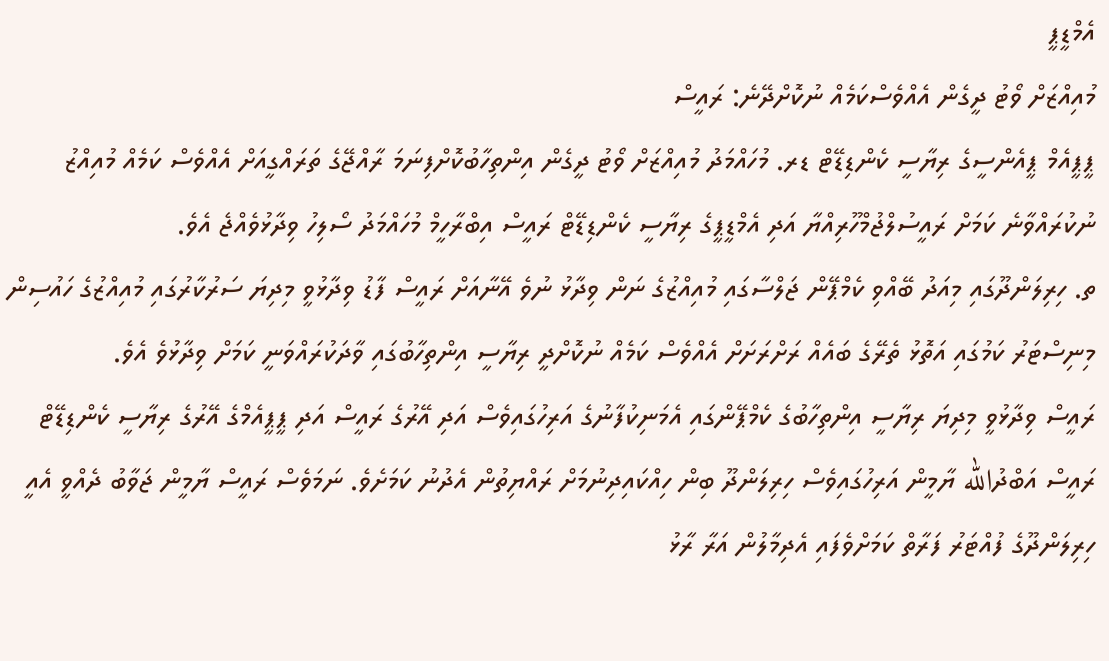އެމްޑީޕީ
މުއިއްޒަށް ވޯޓު ދީގެން އެއްވެސްކަމެއް ނުކޮށްދޭނެ: ރައީސް
ޕީޕީއެމް ޕީއެންސީގެ ރިޔާސީ ކެންޑިޑޭޓް ޑރ. މުހައްމަދު މުއިއްޒަށް ވޯޓު ދީގެން އިންތިހާބުކޮށްފިނަމަ ރާއްޖޭގެ ތަރައްގީއަށް އެއްވެސް ކަމެއް މުއިއްޒު ނުކުރައްވާނެ ކަމަށް ރައީސުލްޖުމްހޫރިއްޔާ އަދި އެމްޑީޕީގެ ރިޔާސީ ކެންޑިޑޭޓް ރައީސް އިބްރާހީމް މުހައްމަދު ސޯލިހު ވިދާޅުވެއްޖެ އެވެ.
ތ. ހިރިލަންދޫގައި މިއަދު ބޭއްވި ކެމްޕޭން ޖަލްސާގައި މުއިއްޒުގެ ނަން ވިދާޅު ނުވެ އޭނާއަށް ރައީސް ފާޑު ވިދާޅުވީ މިދިޔަ ސަރުކާރުގައި މުއިއްޒުގެ ހައުސިން މިނިސްޓަރު ކަމުގައި އަތޮޅު ތެރޭގެ ބައެއް ރަށްރަށަށް އެއްވެސް ކަމެއް ނުކޮށްދީ ރިޔާސީ އިންތިހާބުގައި ވާދަކުރައްވަނީ ކަމަށް ވިދާޅުވެ އެވެ.
ރައީސް ވިދާޅުވީ މިދިޔަ ރިޔާސީ އިންތިހާބުގެ ކެމްޕޭންގައި އެމަނިކުފާނުގެ އަރިހުގައިވެސް އަދި އޭރުގެ ރައީސް އަދި ޕީޕީއެމްގެ އޭރުގެ ރިޔާސީ ކެންޑިޑޭޓް ރައީސް އަބްދުالله ޔާމީން އަރިހުގައިވެސް ހިރިލަންދޫ ބިން ހިއްކައިދިނުމަށް ރައްޔިތުން އެދުނު ކަމަށެވެ. ނަމަވެސް ރައީސް ޔާމީން ޖަވާބު ދެއްވީ އެއީ ހިރިލަންދޫގެ ފުއްޓަރު ފަރާތް ކަމަށްވެފައި އެދިމާލުން އަރާ ރާޅު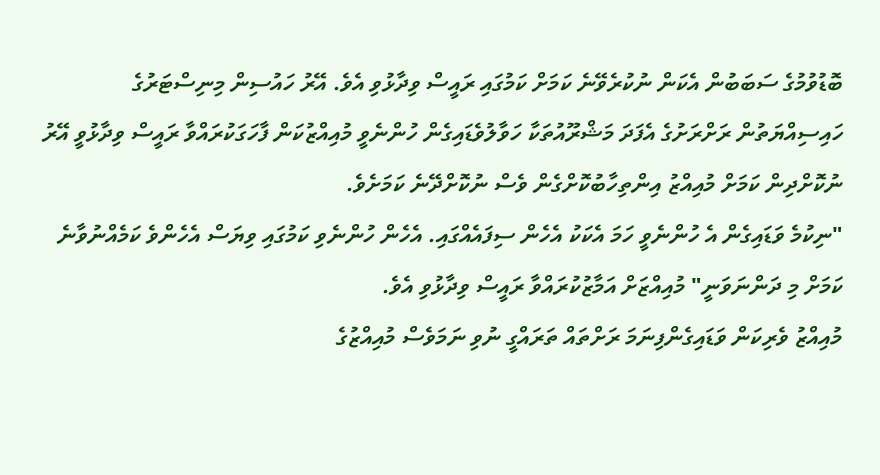ބޮޑުވުމުގެ ސަބަބުން އެކަން ނުކުރެވޭނެ ކަމަށް ކަމުގައި ރައީސް ވިދާޅުވި އެވެ. އޭރު ހައުސިން މިނިސްޓަރުގެ ހައިސިއްޔަތުން ރަށްރަށުގެ އެފަދަ މަޝްރޫއުތަކާ ހަވާލުވެޑައިގެން ހުންނެވީ މުއިއްޒުކަން ފާހަގަކުރައްވާ ރައީސް ވިދާޅުވީ އޭރު ނުކޮށްދިން ކަމަށް މުއިއްޒު އިންތިހާބުކޮށްގެން ވެސް ނުކޮށްދޭނެ ކަމަށެވެ.
"ނިކުމެ ވަޑައިގެން އެ ހުންނެވީ ހަމަ އެކަކު އެހެން ސިފައެއްގައި. އެހެން ހުންނެވި ކަމުގައި ވިޔަސް އެހެންވެ ކަމެއްނުވާނެ ކަމަށް މި ދަންނަވަނީ" މުއިއްޒަށް އަމާޒުކުރައްވާ ރައީސް ވިދާޅުވި އެވެ.
މުއިއްޒު ވެރިކަން ވަޑައިގެންފިނަމަ ރަށްތައް ތަރައްގީ ނުވި ނަމަވެސް މުއިއްޒުގެ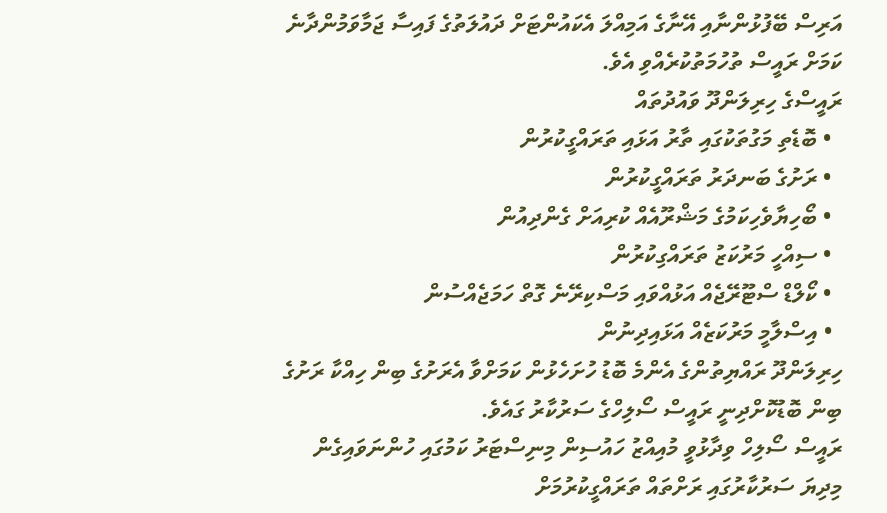އަރިސް ބޭފުޅުންނާއި އޭނާގެ އަމިއްލަ އެކައުންޓަށް ދައުލަތުގެ ފައިސާ ޖަމާވަމުންދާނެ ކަމަށް ރައީސް ތުހުމަތުކުރެއްވި އެވެ.
ރައީސްގެ ހިރިލަންދޫ ވައުދުތައް
  • ބޮޑެތި މަގުތަކުގައި ތާރު އަޅައި ތަރައްގީކުރުން
  • ރަށުގެ ބަނދަރު ތަރައްގީކުރުން
  • ބޯހިޔާވެހިކަމުގެ މަޝްރޫއެއް ކުރިއަށް ގެންދިއުން
  • ސިއްހީ މަރުކަޒު ތަރައްގިކުރުން
  • ކޯލްޑް ސްޓޫރޭޖެއް އަޅުއްވައި މަސްކިރޭނެ ގޮތް ހަމަޖެއްސުން
  • އިސްލާމީ މަރުކަޒެއް އަޅައިދިނުން
ހިރިލަންދޫ ރައްޔިތުންގެ އެންމެ ބޮޑު ހުށަހެޅުން ކަމަށްވާ އެރަށުގެ ބިން ހިއްކާ ރަށުގެ ބިން ބޮޑުކޮށްދިނީ ރައީސް ސޯލިހްގެ ސަރުކާރު ގައެވެ.
ރައީސް ސޯލިހް ވިދާޅުވީ މުއިއްޒު ހައުސިން މިނިސްޓަރު ކަމުގައި ހުންނަވައިގެން މިދިޔަ ސަރުކާރުގައި ރަށްތައް ތަރައްގީކުރުމަށް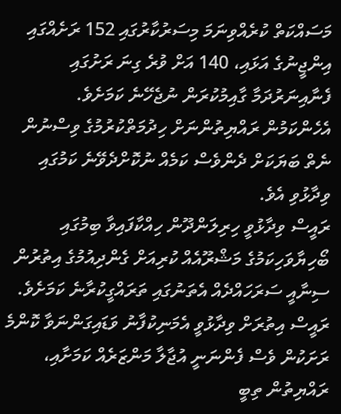މަސައްކަތް ކުރެއްވިނަމަ މިސަރުކާރުގައި 152 ރަށެއްގައި އިންޖީނުގެ އަޅައި، 140 އަށް ވުރެ ގިނަ ރަށުގައި ފެނާއިނަރުދަމާ ގާއިމުކުރަން ނުޖެހޭނެ ކަމަށެވެ. އެހެންކަމުން ރައްޔިތުންނަށް ހިދުމަތްކުރުމުގެ ވިސްނުން ނެތް ބަޔަކަށް ދެންވެސް ކަމެއް ނުކޮށްދެވޭނެ ކަމުގައި ވިދާޅުވި އެވެ.
ރައީސް ވިދާޅުވީ ހިރިލަންދޫން ހިއްކާފައިވާ ބިމުގައި ބޯހިޔާވަހިކަމުގެ މަޝްރޫއެއް ކުރިއަށް ގެންދިއުމުގެ އިތުރުން ސިނާއީ ސަރަހައްދެއް އެތަނުގައި ތަރައްގީކުރާނެ ކަމަށެވެ.
ރައީސް އިތުރަށް ވިދާޅުވީ އެމަނިކުފާނު ވަޑައިގަންނަވާ ކޮންމެ ރަށަކުން ވެސް ފެންނަނީ އުޖާލާ މަންޒަރެއް ކަމަށާއި، ރައްޔިތުން ތިބީ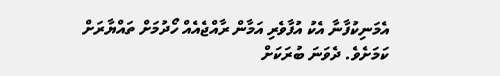އެމަނިކުފާނާ އެކު އުފާވެރި އަމާން ރާއްޖެއެއް ހޯދުމަށް ތައްޔާރަށް ކަމަށެވެ. ދެވަނަ ބުރަކަށް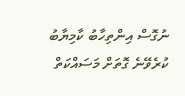ނުގޮސް އިންތިހާބު ކާމިޔާބު ކުރެވޭނެ ގޮތަށް މަސައްކަތް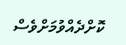ކޮށްދެއްވުމަށްވެސް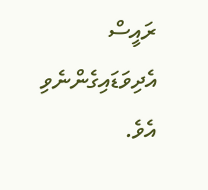ރައީސް އެދިވަޑައިގެންނެވި އެވެ.